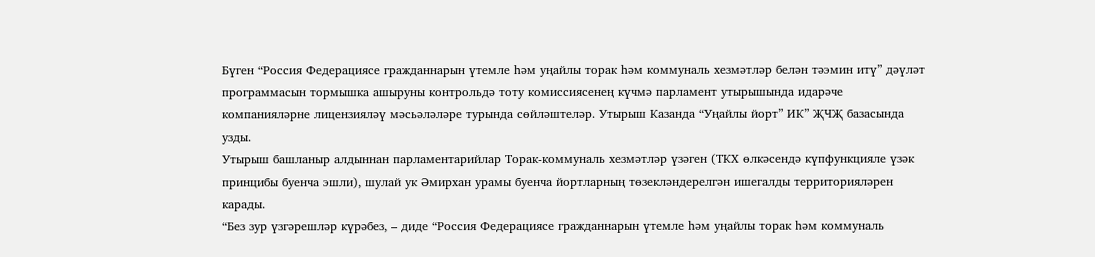Бүген “Россия Федерациясе гражданнарын үтемле һәм уңайлы торак һәм коммуналь хезмәтләр белән тәэмин итү” дәүләт программасын тормышка ашыруны контрольдә тоту комиссиясенең күчмә парламент утырышында идарәче компанияләрне лицензияләү мәсьәләләре турында сөйләштеләр. Утырыш Казанда “Уңайлы йорт” ИК” ҖЧҖ базасында узды.
Утырыш башланыр алдыннан парламентарийлар Торак-коммуналь хезмәтләр үзәген (ТКХ өлкәсендә күпфункцияле үзәк принцибы буенча эшли), шулай ук Әмирхан урамы буенча йортларның төзекләндерелгән ишегалды территорияләрен карады.
“Без зур үзгәрешләр күрәбез, – диде “Россия Федерациясе гражданнарын үтемле һәм уңайлы торак һәм коммуналь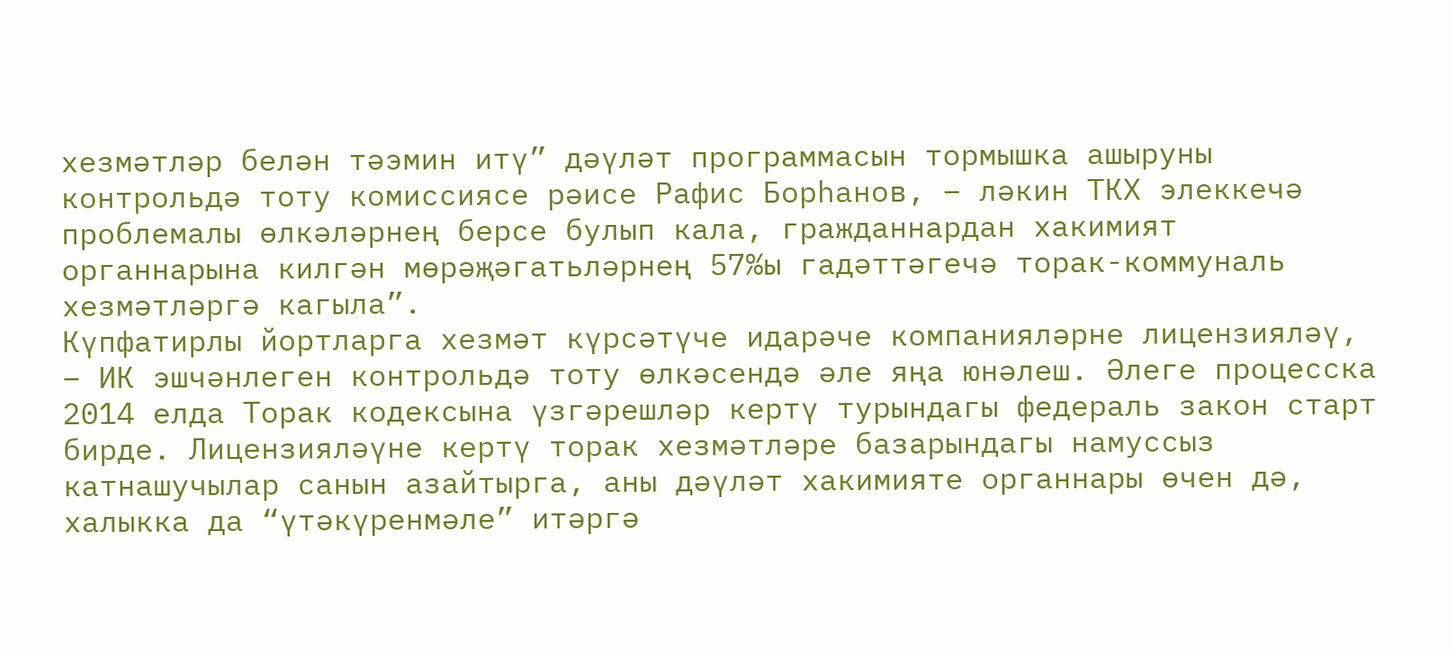хезмәтләр белән тәэмин итү” дәүләт программасын тормышка ашыруны контрольдә тоту комиссиясе рәисе Рафис Борһанов, – ләкин ТКХ элеккечә проблемалы өлкәләрнең берсе булып кала, гражданнардан хакимият органнарына килгән мөрәҗәгатьләрнең 57%ы гадәттәгечә торак-коммуналь хезмәтләргә кагыла”.
Күпфатирлы йортларга хезмәт күрсәтүче идарәче компанияләрне лицензияләү, – ИК эшчәнлеген контрольдә тоту өлкәсендә әле яңа юнәлеш. Әлеге процесска 2014 елда Торак кодексына үзгәрешләр кертү турындагы федераль закон старт бирде. Лицензияләүне кертү торак хезмәтләре базарындагы намуссыз катнашучылар санын азайтырга, аны дәүләт хакимияте органнары өчен дә, халыкка да “үтәкүренмәле” итәргә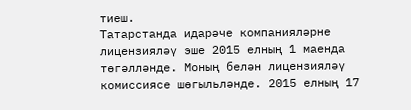тиеш.
Татарстанда идарәче компанияләрне лицензияләү эше 2015 елның 1 маенда төгәлләнде. Моның белән лицензияләү комиссиясе шөгыльләнде. 2015 елның 17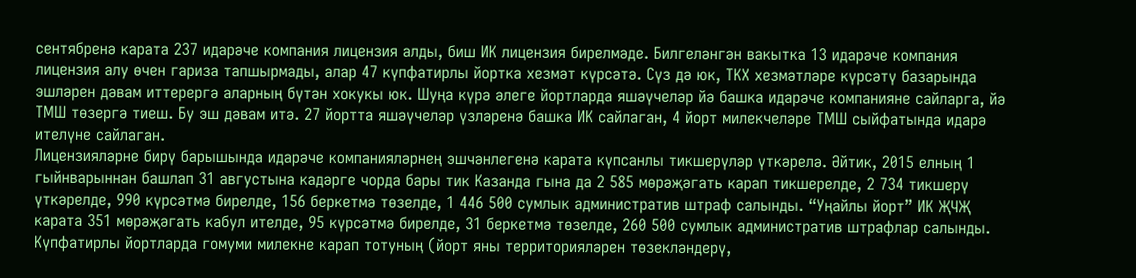сентябренә карата 237 идарәче компания лицензия алды, биш ИК лицензия бирелмәде. Билгеләнгән вакытка 13 идарәче компания лицензия алу өчен гариза тапшырмады, алар 47 күпфатирлы йортка хезмәт күрсәтә. Сүз дә юк, ТКХ хезмәтләре күрсәтү базарында эшләрен дәвам иттерергә аларның бүтән хокукы юк. Шуңа күрә әлеге йортларда яшәүчеләр йә башка идарәче компанияне сайларга, йә ТМШ төзергә тиеш. Бу эш дәвам итә. 27 йортта яшәүчеләр үзләренә башка ИК сайлаган, 4 йорт милекчеләре ТМШ сыйфатында идарә ителүне сайлаган.
Лицензияләрне бирү барышында идарәче компанияләрнең эшчәнлегенә карата күпсанлы тикшерүләр үткәрелә. Әйтик, 2015 елның 1 гыйнварыннан башлап 31 августына кадәрге чорда бары тик Казанда гына да 2 585 мөрәҗәгать карап тикшерелде, 2 734 тикшерү үткәрелде, 990 күрсәтмә бирелде, 156 беркетмә төзелде, 1 446 500 сумлык административ штраф салынды. “Уңайлы йорт” ИК ҖЧҖ карата 351 мөрәҗәгать кабул ителде, 95 күрсәтмә бирелде, 31 беркетмә төзелде, 260 500 сумлык административ штрафлар салынды.
Күпфатирлы йортларда гомуми милекне карап тотуның (йорт яны территорияләрен төзекләндерү,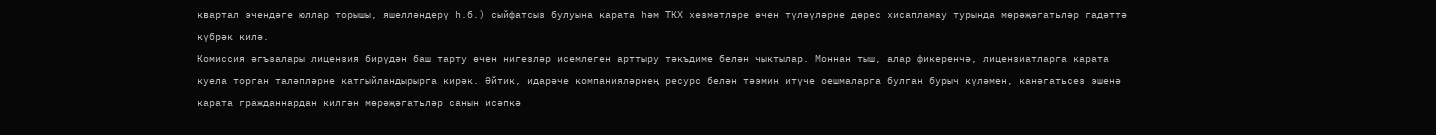квартал эчендәге юллар торышы, яшелләндерү һ.б.) сыйфатсыз булуына карата һәм ТКХ хезмәтләре өчен түләүләрне дөрес хисапламау турында мөрәҗәгатьләр гадәттә күбрәк килә.
Комиссия әгъзалары лицензия бирүдән баш тарту өчен нигезләр исемлеген арттыру тәкъдиме белән чыктылар. Моннан тыш, алар фикеренчә, лицензиатларга карата куела торган таләпләрне катгыйландырырга кирәк. Әйтик, идарәче компанияләрнең ресурс белән тәэмин итүче оешмаларга булган бурыч күләмен, канәгатьсез эшенә карата гражданнардан килгән мөрәҗәгатьләр санын исәпкә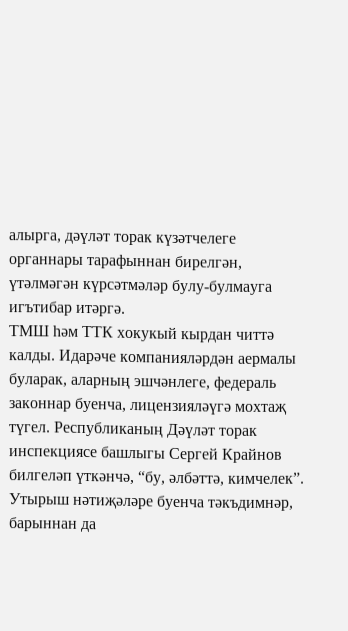алырга, дәүләт торак күзәтчелеге органнары тарафыннан бирелгән, үтәлмәгән күрсәтмәләр булу-булмауга игътибар итәргә.
ТМШ һәм ТТК хокукый кырдан читтә калды. Идарәче компанияләрдән аермалы буларак, аларның эшчәнлеге, федераль законнар буенча, лицензияләүгә мохтаҗ түгел. Республиканың Дәүләт торак инспекциясе башлыгы Сергей Крайнов билгеләп үткәнчә, “бу, әлбәттә, кимчелек”.
Утырыш нәтиҗәләре буенча тәкъдимнәр, барыннан да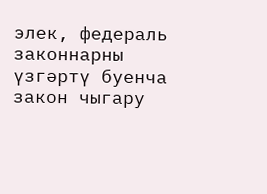элек, федераль законнарны үзгәртү буенча закон чыгару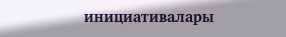инициативалары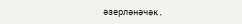әзерләнәчәк.